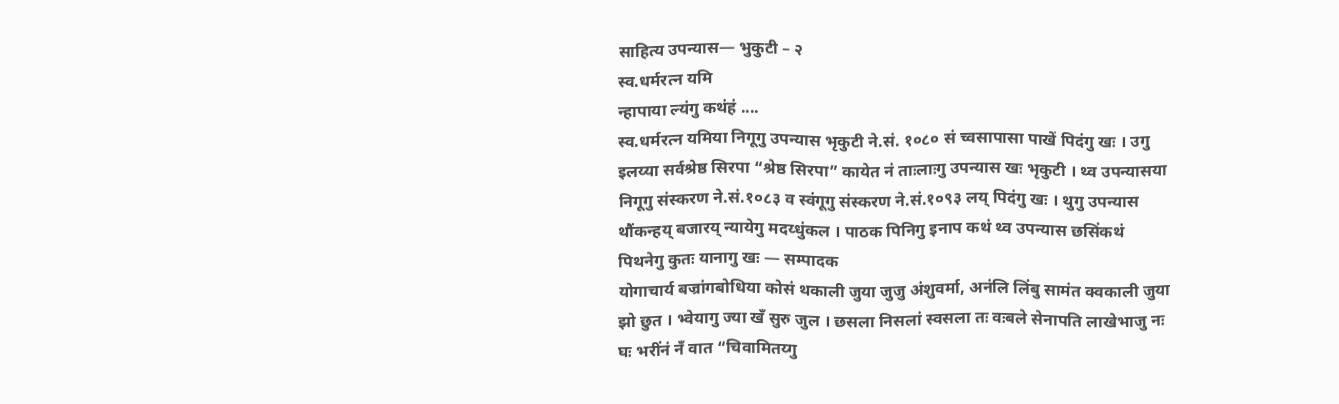साहित्य उपन्यास— भुकुटी – २
स्व.धर्मरत्न यमि
न्हापाया ल्यंगु कथंहं ....
स्व.धर्मरत्न यमिया निगूगु उपन्यास भृकुटी ने.सं. १०८० सं च्वसापासा पाखें पिदंगु खः । उगु इलय्या सर्वश्रेष्ठ सिरपा “श्रेष्ठ सिरपा” कायेत नं ताःलाःगु उपन्यास खः भृकुटी । थ्व उपन्यासया निगूगु संस्करण ने.सं.१०८३ व स्वंगूगु संस्करण ने.सं.१०९३ लय् पिदंगु खः । थुगु उपन्यास थौंकन्हय् बजारय् न्यायेगु मदय्धुंकल । पाठक पिनिगु इनाप कथं थ्व उपन्यास छसिंकथं पिथनेगु कुतः यानागु खः — सम्पादक
योगाचार्य बज्रांगबोधिया कोसं थकाली जुया जुजु अंशुवर्मा, अनंलि लिंबु सामंत क्वकाली जुया झो छुत । भ्वेयागु ज्या खँ सुरु जुल । छसला निसलां स्वसला तः वःबले सेनापति लाखेभाजु नः घः भरींनं नँ वात “चिवामितय्गु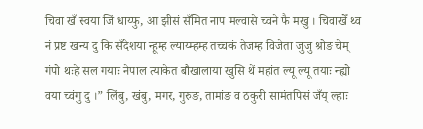चिवा खँ स्वया जिं धाय्फु, आ झीसं सँमित नाप मल्वासे च्वने फै मखु । चिवाखेँ थ्व नं प्रष्ट खन्य दु कि सँदेशया न्हूम्ह ल्याय्म्हम्ह तच्चकं तेजम्ह विजेता जुजु श्रोङ चेम् गंपो थःहे सल गयाः नेपाल त्याकेत बौखालाया खुसि थें महांत ल्यू ल्यू तयाः न्ह्यो वया च्वंगु दु ।” लिंबु, खंबु, मगर, गुरुङ, तामांङ व ठकुरी सामंतपिसं जँय् ल्हाः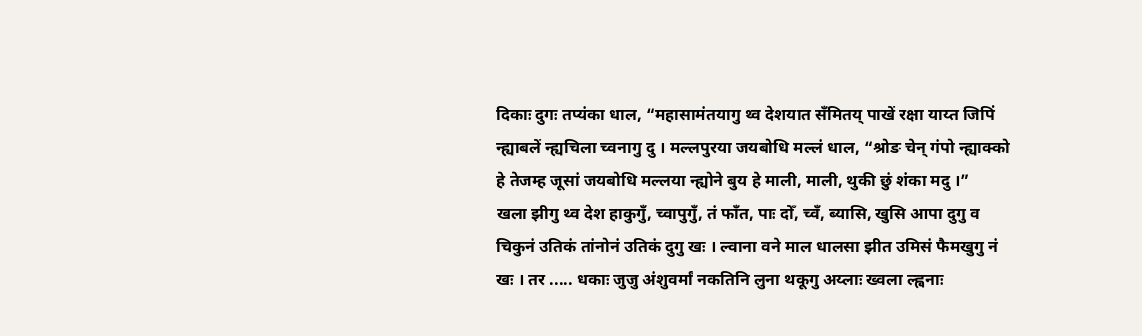दिकाः दुगः तप्यंका धाल, “महासामंतयागु थ्व देशयात सँमितय् पाखें रक्षा याय्त जिपिं न्ह्याबलें न्ह्यचिला च्वनागु दु । मल्लपुरया जयबोधि मल्लं धाल, “श्रोङ चेन् गंपो न्ह्याक्को हे तेजम्ह जूसां जयबोधि मल्लया न्ह्योने बुय हे माली, माली, थुकी छुं शंका मदु ।”
खला झीगु थ्व देश हाकुगुँ, च्वापुगुँ, तं फाँत, पाः दोँ, च्वँ, ब्यासि, खुसि आपा दुगु व चिकुनं उतिकं तांनोनं उतिकं दुगु खः । ल्वाना वने माल धालसा झीत उमिसं फैमखुगु नं खः । तर ..... धकाः जुजु अंशुवर्मां नकतिनि लुना थकूगु अय्लाः ख्वला ल्ह्वनाः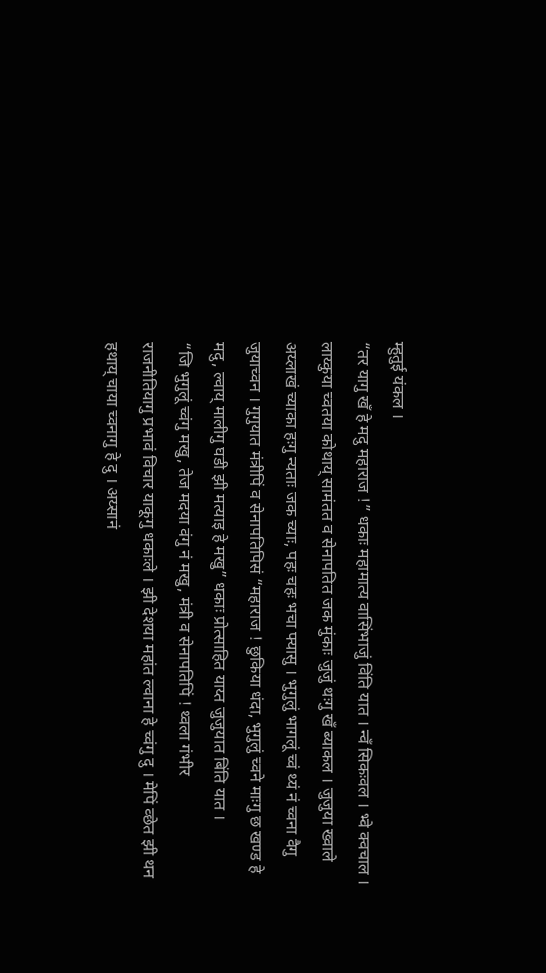म्हुतुई यंकल ।
“तर यागु खँ हे मदु महाराज !” धकाः महामात्य वासिंभाजुं विंति यात । न्वँ सिकःवल । भ्वे क्वचाल ।
लाय्कुया च्वतया कोथाय् सामंतत व सेनापतित जक मुंकाः जुजुं थःगु खँ ब्याकल । जुजुया ख्वाले अय्लाखं च्याका हःगु न्यताः जक च्याः, पहः चहः भचा फ्यासु । भुगुलुं भागलूं च्वं थ्यं नं च्वना वैगु जुयाच्वन । गुगुयात मंत्रीपिं व सेनापतिपिसं “महाराज ! छुकिया धंदा, भुगुलुं च्वने माःगु छ खण्ड हे मदु, ल्वाय् मालीगु घडी झी मत्याइ हे मखु” धकाः प्रोत्साहित याय्त जुजुयात बिंति यात ।
“जि भुगुलूं च्वंगु मखु, तेज मदया वंगु नं मखु, मंत्री व सेनापतिपिं ! थ्वला गंभीर
राजनीतियागु प्रभावं विचार याकूगु धकाःले । झी देशया महांत ल्वाना हे च्वंगु दु । मेपिं व्छेत झी थन हथाय् चाया च्वनागु हे दु । अय्सानं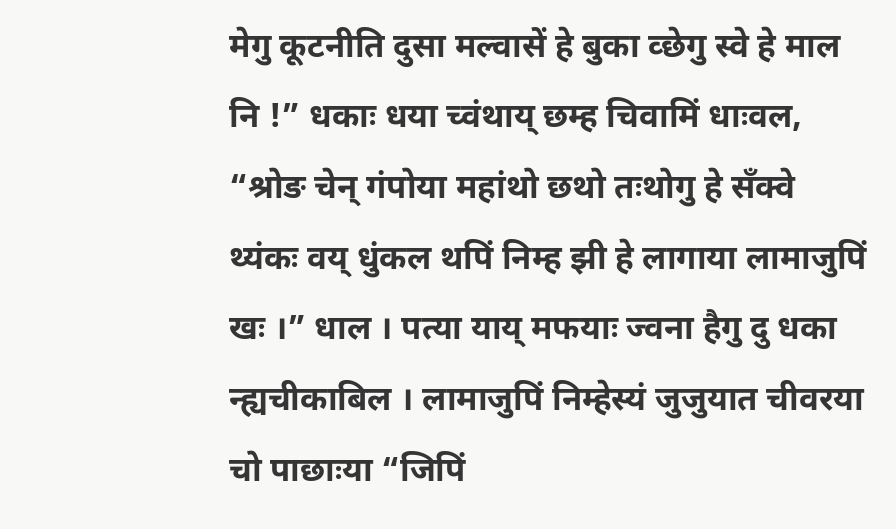मेगु कूटनीति दुसा मल्वासें हे बुका व्छेगु स्वे हे माल नि !” धकाः धया च्वंथाय् छम्ह चिवामिं धाःवल, “श्रोङ चेन् गंपोया महांथो छथो तःथोगु हे सँक्वे थ्यंकः वय् धुंकल थपिं निम्ह झी हे लागाया लामाजुपिं खः ।” धाल । पत्या याय् मफयाः ज्वना हैगु दु धका न्ह्यचीकाबिल । लामाजुपिं निम्हेस्यं जुजुयात चीवरया चो पाछाःया “जिपिं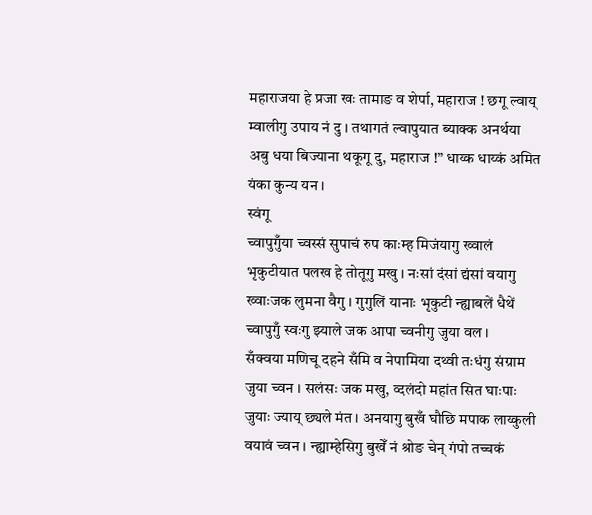महाराजया हे प्रजा खः तामाङ व शेर्पा, महाराज ! छगू ल्वाय् म्वालीगु उपाय नं दु । तथागतं ल्वापुयात ब्याक्क अनर्थया अबु धया बिज्याना थकूगू दु, महाराज !” धाय्क धाय्कं अमित यंका कुन्य यन ।
स्वंगू
च्वापुगुँया च्वस्सं सुपाचं रुप काःम्ह मिजंयागु ख्वालं भृकुटीयात पलख हे तोतूगु मखु । नःसां दंसां द्यंसां वयागु ख्वाःजक लुमना वैगु । गुगुलिं यानाः भृकुटी न्ह्याबलें धैथें च्वापुगुँ स्वःगु झ्याले जक आपा च्वनीगु जुया वल ।
सँक्वया मणिचू दहने सँमि व नेपामिया दथ्वी तःधंगु संग्राम जुया च्वन । सलंसः जक मखु, व्दलंदो महांत सित घाःपाः जुयाः ज्याय् छ्यले मंत । अनयागु बुखँ घौछि मपाक लाय्कुली वयावं च्वन । न्ह्याम्हेसिगु बुखेँ नं श्रोङ चेन् गंपो तच्चकं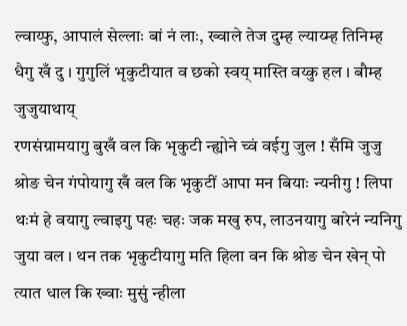ल्वाय्फु, आपालं सेल्लाः बां नं लाः, ख्वाले तेज दुम्ह ल्याय्म्ह तिनिम्ह धैगु खँ दु । गुगुलिं भृकुटीयात व छको स्वय् मास्ति वय्कु हल । बौम्ह जुजुयाथाय्
रणसंग्रामयागु बुखँ वल कि भृकुटी न्ह्योने च्वं वईगु जुल ! सँमि जुजु श्रोङ चेन गंपोयागु खँ वल कि भृकुटीं आपा मन बियाः न्यनीगु ! लिपा थःमं हे वयागु ल्वाइगु पहः चहः जक मखु रुप, लाउनयागु बारेनं न्यनिगु जुया वल । थन तक भृकुटीयागु मति हिला वन कि श्रोङ चेन खेन् पो त्यात धाल कि ख्वाः मुसुं न्हीला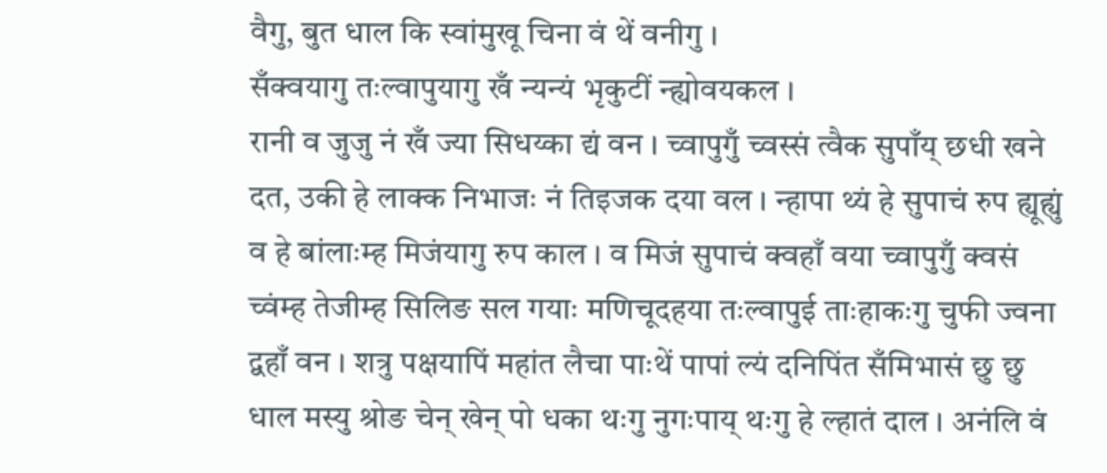वैगु, बुत धाल कि स्वांमुखू चिना वं थें वनीगु ।
सँक्वयागु तःल्वापुयागु खँ न्यन्यं भृकुटीं न्ह्योवयकल ।
रानी व जुजु नं खँ ज्या सिधय्का द्यं वन । च्वापुगुँ च्वस्सं त्वैक सुपाँय् छधी खने दत, उकी हे लाक्क निभाजः नं तिइजक दया वल । न्हापा थ्यं हे सुपाचं रुप ह्यूह्युं व हे बांलाःम्ह मिजंयागु रुप काल । व मिजं सुपाचं क्वहाँ वया च्वापुगुँ क्वसं च्वंम्ह तेजीम्ह सिलिङ सल गयाः मणिचूदहया तःल्वापुई ताःहाकःगु चुफी ज्वना द्वहाँ वन । शत्रु पक्षयापिं महांत लैचा पाःथें पापां ल्यं दनिपिंत सँमिभासं छु छु धाल मस्यु श्रोङ चेन् खेन् पो धका थःगु नुगःपाय् थःगु हे ल्हातं दाल । अनंलि वं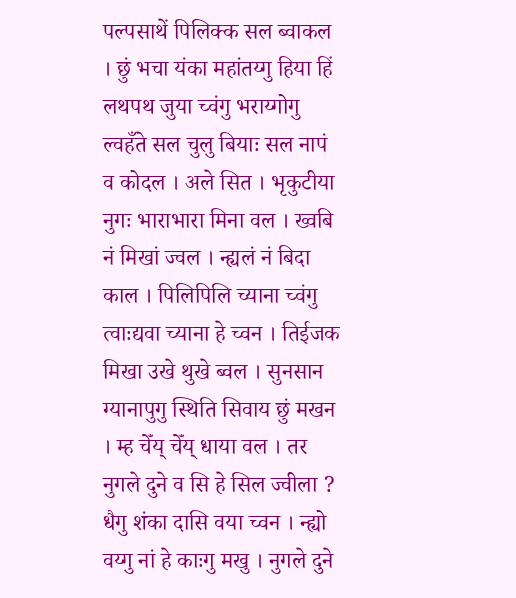पल्पसाथें पिलिक्क सल ब्वाकल । छुं भचा यंका महांतय्गु हिया हिं लथपथ जुया च्वंगु भराय्गोगु ल्वहँते सल चुलु बियाः सल नापं व कोदल । अले सित । भृकुटीया नुगः भाराभारा मिना वल । ख्वबि नं मिखां ज्वल । न्ह्यलं नं बिदा काल । पिलिपिलि च्याना च्वंगु त्वाःद्यवा च्याना हे च्वन । तिईजक मिखा उखे थुखे ब्वल । सुनसान ग्यानापुगु स्थिति सिवाय छुं मखन । म्ह चेँय् चेँय् धाया वल । तर नुगले दुने व सि हे सिल ज्वीला ? धैगु शंका दासि वया च्वन । न्ह्यो वय्गु नां हे काःगु मखु । नुगले दुने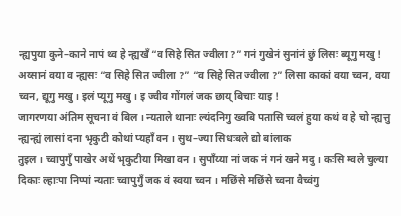न्ह्यपुया कुने–काने नापं थ्व हे न्ह्यखँ “व सिहे सित ज्वीला ?” गनं गुखेनं सुनांनं छुं लिसः ब्यूगु मखु ! अय्सानं वया व न्ह्यसः “व सिहे सित ज्वीला ?” “व सिहे सित ज्वीला ?” लिसा काकां वया च्वन, वया च्वन, द्यूगु मखु । इलं प्यूगु मखु । इ ज्वीव गोंगलं जक छाय् बिचाः याइ !
जागरणया अंतिम सूचना वं बिल । न्यताले थानाः ल्यंदनिगु ख्वबि पतासि च्वलं हुया कथं व हे चो न्ह्यत्तु न्ह्यन्ह्यं लासां दना भृकुटी कोथां प्यहाँ वन । सुथ–ज्या सिधःबले द्यो बांलाक
तुइल । च्वापुगुँ पाखेर अथें भृकुटीया मिखा वन । सुपाँय्या नां जक नं गनं खने मदु । कःसि म्वले चुल्या दिकाः ल्हाःपा निप्पां न्यताः च्वापुगुँ जक वं स्वया च्वन । मछिंसे मछिंसे च्वना वैच्वंगु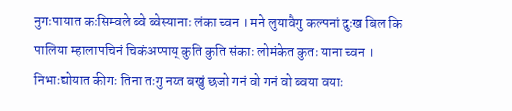नुगःपायात कःसिम्वले ब्वे ब्वेस्यानाः लंका च्वन । मने लुयावैगु कल्पनां दुःख बिल कि पालिया म्हालापचिनं चिकंअप्पाय् कुति कुति संकाः लोमंकेत कुतः याना च्वन ।
निभाःद्योयात कीगः तिना तःगु नय्त बखुं छजो गनं वो गनं वो ब्वया वयाः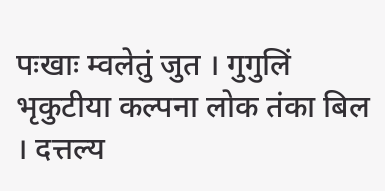पःखाः म्वलेतुं जुत । गुगुलिं भृकुटीया कल्पना लोक तंका बिल । दत्तल्य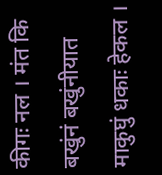कीगः नल । मंत कि बखुंनं बखुंनीयात माकुघुं धकाः हेकल ।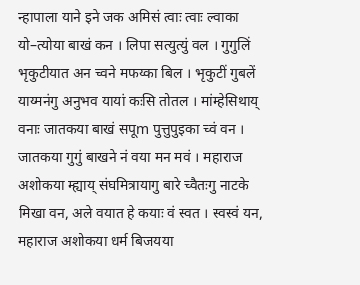न्हापाला याने इने जक अमिसं त्वाः त्वाः ल्वाका यो–त्योया बाखं कन । लिपा सत्युत्युं वल । गुगुलिं भृकुटीयात अन च्वने मफय्का बिल । भृकुटीं गुबलें याय्मनंगु अनुभव यायां कःसि तोतल । मांम्हेसिथाय् वनाः जातकया बाखं सपूm पुत्तुपुइका च्वं वन । जातकया गुगुं बाखने नं वया मन मवं । महाराज अशोकया म्ह्याय् संघमित्रायागु बारे च्वैतःगु नाटके मिखा वन, अले वयात हे कयाः वं स्वत । स्वस्वं यन, महाराज अशोकया धर्म बिजयया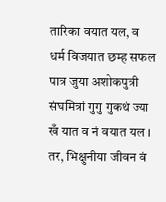तारिका वयात यल, व धर्म विजयात छम्ह सफल पात्र जुया अशोकपुत्री संघमित्रां गुगु गुकथं ज्या खँ यात व नं वयात यल । तर, भिक्षुनीया जीवन वं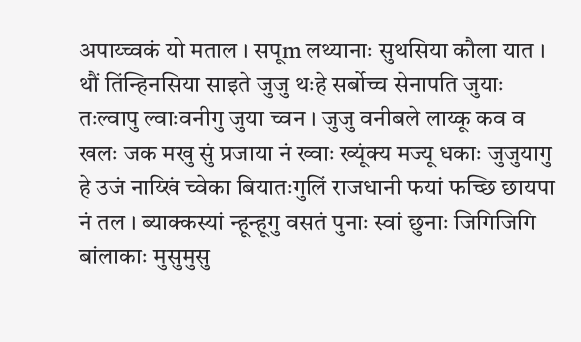अपाय्च्वकं यो मताल । सपूm लथ्यानाः सुथसिया कौला यात ।
थौं तिंन्हिनसिया साइते जुजु थःहे सर्बोच्च सेनापति जुयाः तःल्वापु ल्वाःवनीगु जुया च्वन । जुजु वनीबले लाय्कू कव व खलः जक मखु सुं प्रजाया नं ख्वाः ख्यूंक्य मज्यू धकाः जुजुयागु हे उजं नाय्खिं च्वेका बियातःगुलिं राजधानी फयां फच्छि छायपा नं तल । ब्याक्कस्यां न्हून्हूगु वसतं पुनाः स्वां छुनाः जिगिजिगि बांलाकाः मुसुमुसु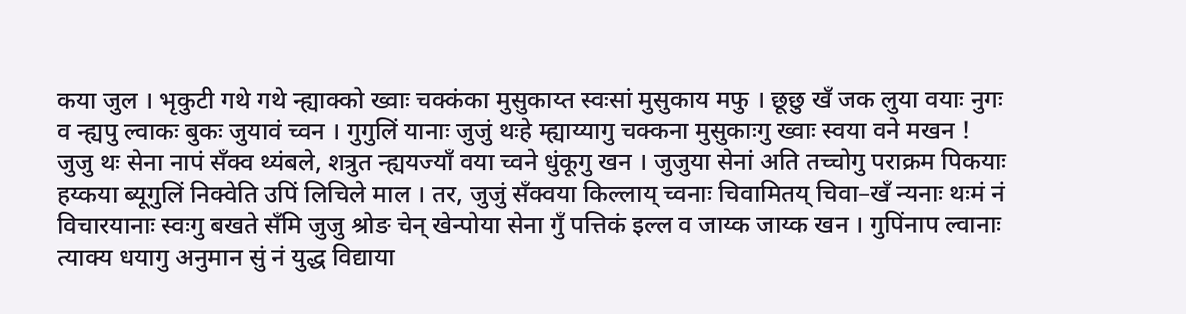कया जुल । भृकुटी गथे गथे न्ह्याक्को ख्वाः चक्कंका मुसुकाय्त स्वःसां मुसुकाय मफु । छूछु खँ जक लुया वयाः नुगः व न्ह्यपु ल्वाकः बुकः जुयावं च्वन । गुगुलिं यानाः जुजुं थःहे म्ह्याय्यागु चक्कना मुसुकाःगु ख्वाः स्वया वने मखन !
जुजु थः सेना नापं सँक्व थ्यंबले, शत्रुत न्ह्ययज्याँ वया च्वने धुंकूगु खन । जुजुया सेनां अति तच्चोगु पराक्रम पिकयाः हय्कया ब्यूगुलिं निक्वेति उपिं लिचिले माल । तर, जुजुं सँक्वया किल्लाय् च्वनाः चिवामितय् चिवा–खँ न्यनाः थःमं नं विचारयानाः स्वःगु बखते सँमि जुजु श्रोङ चेन् खेन्पोया सेना गुँ पत्तिकं इल्ल व जाय्क जाय्क खन । गुपिंनाप ल्वानाः त्याक्य धयागु अनुमान सुं नं युद्ध विद्याया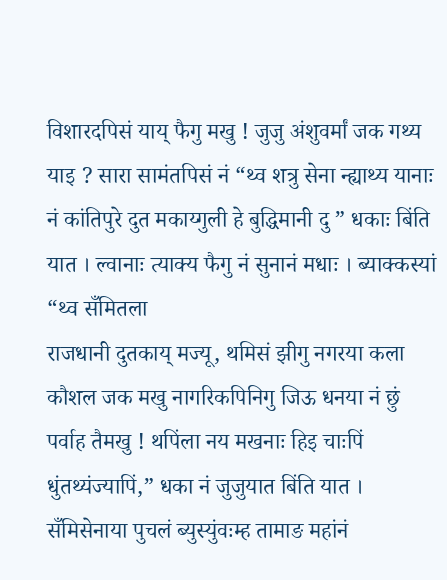विशारदपिसं याय् फैगु मखु ! जुजु अंशुवर्मां जक गथ्य याइ ? सारा सामंतपिसं नं “थ्व शत्रु सेना न्ह्याथ्य यानाः नं कांतिपुरे दुत मकाय्गुली हे बुद्धिमानी दु ” धकाः बिंति यात । ल्वानाः त्याक्य फैगु नं सुनानं मधाः । ब्याक्कस्यां “थ्व सँमितला
राजधानी दुतकाय् मज्यू, थमिसं झीगु नगरया कला कौशल जक मखु नागरिकपिनिगु जिऊ धनया नं छुं पर्वाह तैमखु ! थपिंला नय मखनाः हिइ चाःपिं धुंतथ्यंज्यापिं,” धका नं जुजुयात बिंति यात ।
सँमिसेनाया पुचलं ब्युस्युंवःम्ह तामाङ महांनं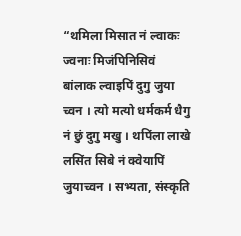“थमिला मिसात नं ल्वाकः ज्वनाः मिजंपिनिसिवं बांलाक ल्वाइपिं दुगु जुया च्वन । त्यो मत्यो धर्मकर्म धैगु नं छुं दुगु मखु । थपिंला लाखे लसिंत सिबे नं क्वेयापिं
जुयाच्वन । सभ्यता, संस्कृति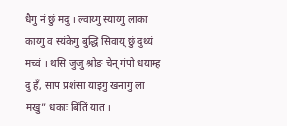धैगु नं छुं मदु । ल्वाय्गु स्याय्गु लाका काय्गु व स्यंकेगु बुद्धि सिवाय् छुं दुथ्यं मच्वं । थसि जुजु श्रोङ चेन् गंपो धयाम्ह दु हँ, साप प्रशंसा याइगु खनागु ला मखु” धकाः बिंतिं यात ।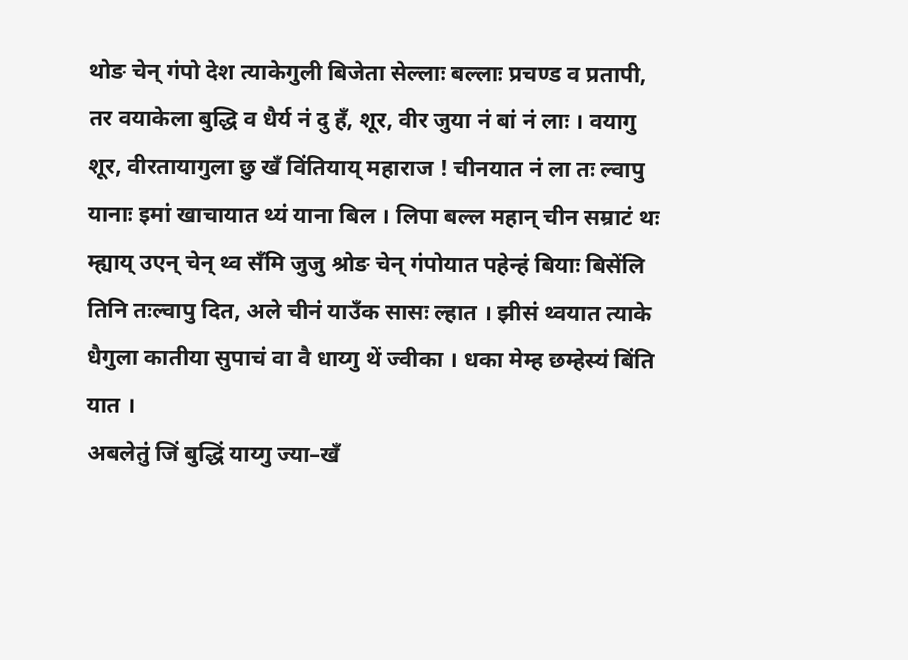थोङ चेन् गंपो देश त्याकेगुली बिजेता सेल्लाः बल्लाः प्रचण्ड व प्रतापी, तर वयाकेला बुद्धि व धैर्य नं दु हँ, शूर, वीर जुया नं बां नं लाः । वयागु शूर, वीरतायागुला छु खँ विंतियाय् महाराज ! चीनयात नं ला तः ल्वापु यानाः इमां खाचायात थ्यं याना बिल । लिपा बल्ल महान् चीन सम्राटं थः म्ह्याय् उएन् चेन् थ्व सँमि जुजु श्रोङ चेन् गंपोयात पहेन्हं बियाः बिसेंलि तिनि तःल्वापु दित, अले चीनं याउँक सासः ल्हात । झीसं थ्वयात त्याके धैगुला कातीया सुपाचं वा वै धाय्गु थें ज्वीका । धका मेम्ह छम्हेस्यं बिंति यात ।
अबलेतुं जिं बुद्धिं याय्गु ज्या–खँ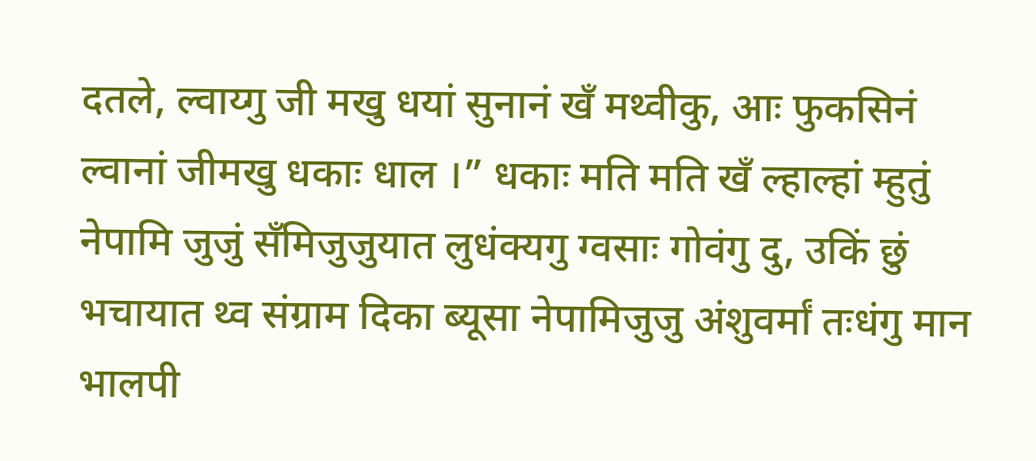दतले, ल्वाय्गु जी मखु धयां सुनानं खँ मथ्वीकु, आः फुकसिनं ल्वानां जीमखु धकाः धाल ।” धकाः मति मति खँ ल्हाल्हां म्हुतुं नेपामि जुजुं सँमिजुजुयात लुधंक्यगु ग्वसाः गोवंगु दु, उकिं छुं भचायात थ्व संग्राम दिका ब्यूसा नेपामिजुजु अंशुवर्मां तःधंगु मान भालपी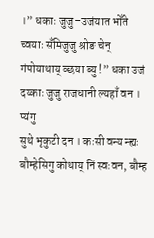।” धकाः जुजु–उजंयात भोँते च्वयाः सँमिजुजु श्रोङ चेन् गंपोयाथाय् व्छया ब्यु !” धका उजं दय्काः जुजु राजधानी ल्यहाँ वन ।
प्यंगु
सुथे भृकुटी दन । कःसी वन्य न्ह्यः बौम्हेसिगु कोथाय् निं स्वःवन, बौम्ह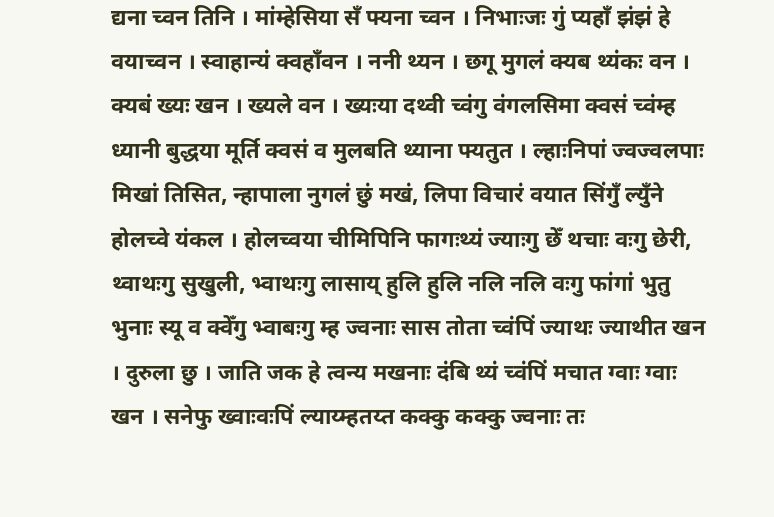द्यना च्वन तिनि । मांम्हेसिया सँ फ्यना च्वन । निभाःजः गुं प्यहाँ झंझं हे वयाच्वन । स्वाहान्यं क्वहाँवन । ननी थ्यन । छगू मुगलं क्यब थ्यंकः वन । क्यबं ख्यः खन । ख्यले वन । ख्यःया दथ्वी च्वंगु वंगलसिमा क्वसं च्वंम्ह ध्यानी बुद्धया मूर्ति क्वसं व मुलबति थ्याना फ्यतुत । ल्हाःनिपां ज्वज्वलपाः मिखां तिसित, न्हापाला नुगलं छुं मखं, लिपा विचारं वयात सिंगुँ ल्युँने होलच्वे यंकल । होलच्वया चीमिपिनि फागःथ्यं ज्याःगु छेँ थचाः वःगु छेरी, थ्वाथःगु सुखुली, भ्वाथःगु लासाय् हुलि हुलि नलि नलि वःगु फांगां भुतु भुनाः स्यू व क्वेँगु भ्वाबःगु म्ह ज्वनाः सास तोता च्वंपिं ज्याथः ज्याथीत खन । दुरुला छु । जाति जक हे त्वन्य मखनाः दंबि थ्यं च्वंपिं मचात ग्वाः ग्वाः खन । सनेफु ख्वाःवःपिं ल्याय्म्हतय्त कक्कु कक्कु ज्वनाः तः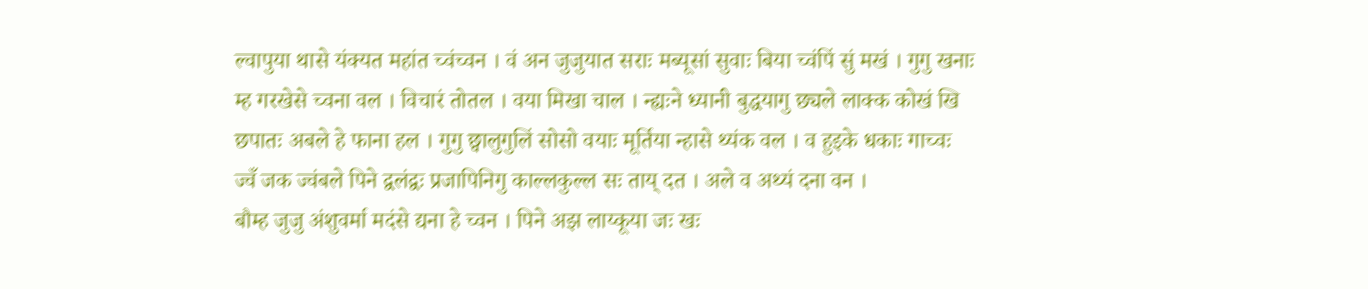ल्वापुया थासे यंक्यत महांत च्वंच्वन । वं अन जुजुयात सराः मब्यूसां सुवाः बिया च्वंपिं सुं मखं । गुगु खनाः म्ह गरखेसे च्वना वल । विचारं तोतल । वया मिखा चाल । न्ह्यःने ध्यानी बुद्धयागु छ्यले लाक्क कोखं खि छपातः अबले हे फाना हल । गुगु छ्वालुगुलिं सोसो वयाः मूर्तिया न्हासे थ्यंक वल । व हुइके धकाः गाच्वः ज्वँ जक ज्वंबले पिने द्वलंद्वः प्रजापिनिगु काल्लकुल्ल सः ताय् दत । अले व अथ्यं दना वन ।
बौम्ह जुजु अंशुवर्मा मदंसे द्यना हे च्वन । पिने अझ लाय्कूया जः खः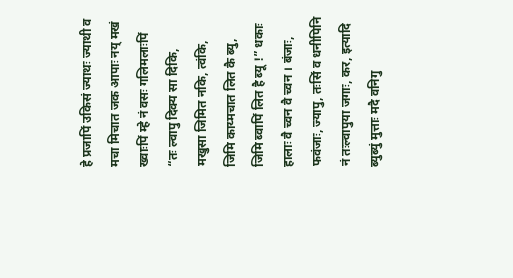हे प्रजापिं उकिसं ज्याथः ज्याथी व मचा मिचात जक आपाः नय् मखं ख्वाःपिं म्हे नं वसः गलिमलाःपिं “तः ल्वापु दिक्य सा दिकि, मखुसा जिमित नकि, त्वंकि, जिमि काय्मचात लित कै ब्यु, जिमि ब्वापिं लित है ब्यू !” धकाः हालाः वै च्वन वै च्वन । बंजाः, फवंजाः, ज्यापु, तःसिं व धनीपिनि नं तःल्वापुया जगाः, कर, इत्यादि ब्युब्युं मुत्ताः मदै वनिगु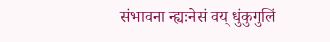संभावना न्ह्यःनेसं वय् धुंकुगुलिं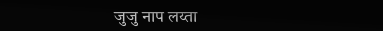जुजु नाप लय्ता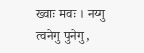ख्वाः मवः । नय्गु त्वनेगु पुनेगु,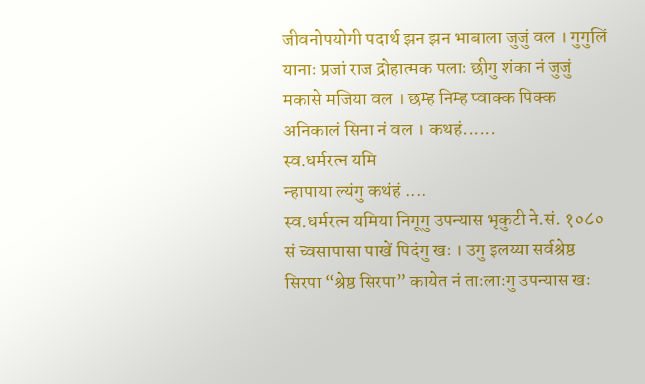जीवनोपयोगी पदार्थ झन झन भाबाला जुजुं वल । गुगुलिं यानाः प्रजां राज द्रोहात्मक पलाः छीगु शंका नं जुजुं मकासे मजिया वल । छम्ह निम्ह प्वाक्क पिक्क अनिकालं सिना नं वल । कथहं......
स्व.धर्मरत्न यमि
न्हापाया ल्यंगु कथंहं ....
स्व.धर्मरत्न यमिया निगूगु उपन्यास भृकुटी ने.सं. १०८० सं च्वसापासा पाखें पिदंगु खः । उगु इलय्या सर्वश्रेष्ठ सिरपा “श्रेष्ठ सिरपा” कायेत नं ताःलाःगु उपन्यास खः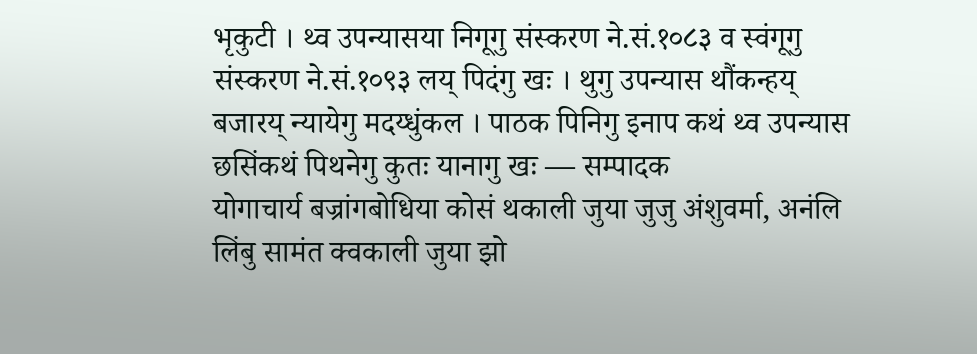भृकुटी । थ्व उपन्यासया निगूगु संस्करण ने.सं.१०८३ व स्वंगूगु संस्करण ने.सं.१०९३ लय् पिदंगु खः । थुगु उपन्यास थौंकन्हय् बजारय् न्यायेगु मदय्धुंकल । पाठक पिनिगु इनाप कथं थ्व उपन्यास छसिंकथं पिथनेगु कुतः यानागु खः — सम्पादक
योगाचार्य बज्रांगबोधिया कोसं थकाली जुया जुजु अंशुवर्मा, अनंलि लिंबु सामंत क्वकाली जुया झो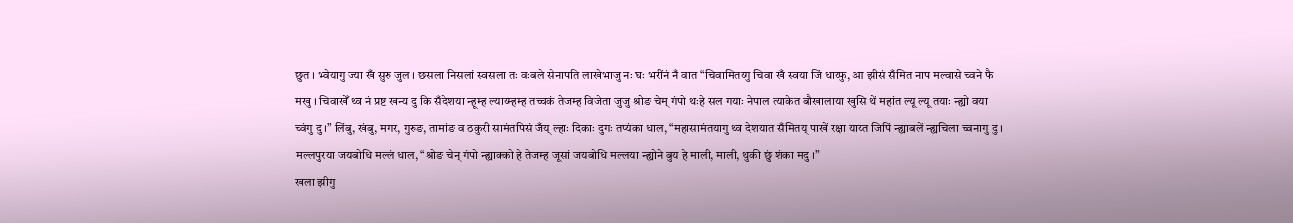छुत । भ्वेयागु ज्या खँ सुरु जुल । छसला निसलां स्वसला तः वःबले सेनापति लाखेभाजु नः घः भरींनं नँ वात “चिवामितय्गु चिवा खँ स्वया जिं धाय्फु, आ झीसं सँमित नाप मल्वासे च्वने फै मखु । चिवाखेँ थ्व नं प्रष्ट खन्य दु कि सँदेशया न्हूम्ह ल्याय्म्हम्ह तच्चकं तेजम्ह विजेता जुजु श्रोङ चेम् गंपो थःहे सल गयाः नेपाल त्याकेत बौखालाया खुसि थें महांत ल्यू ल्यू तयाः न्ह्यो वया च्वंगु दु ।” लिंबु, खंबु, मगर, गुरुङ, तामांङ व ठकुरी सामंतपिसं जँय् ल्हाः दिकाः दुगः तप्यंका धाल, “महासामंतयागु थ्व देशयात सँमितय् पाखें रक्षा याय्त जिपिं न्ह्याबलें न्ह्यचिला च्वनागु दु । मल्लपुरया जयबोधि मल्लं धाल, “श्रोङ चेन् गंपो न्ह्याक्को हे तेजम्ह जूसां जयबोधि मल्लया न्ह्योने बुय हे माली, माली, थुकी छुं शंका मदु ।”
खला झीगु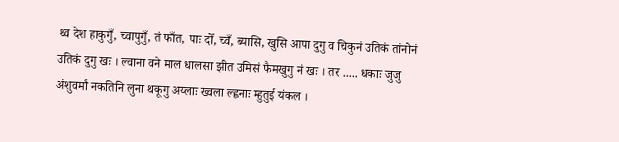थ्व देश हाकुगुँ, च्वापुगुँ, तं फाँत, पाः दोँ, च्वँ, ब्यासि, खुसि आपा दुगु व चिकुनं उतिकं तांनोनं उतिकं दुगु खः । ल्वाना वने माल धालसा झीत उमिसं फैमखुगु नं खः । तर ..... धकाः जुजु अंशुवर्मां नकतिनि लुना थकूगु अय्लाः ख्वला ल्ह्वनाः म्हुतुई यंकल ।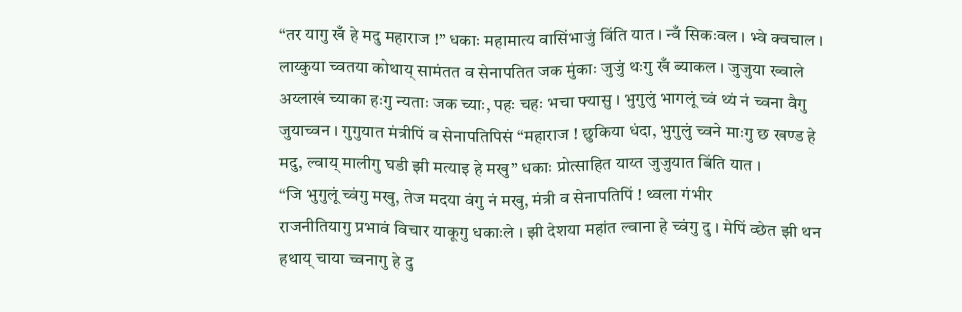“तर यागु खँ हे मदु महाराज !” धकाः महामात्य वासिंभाजुं विंति यात । न्वँ सिकःवल । भ्वे क्वचाल ।
लाय्कुया च्वतया कोथाय् सामंतत व सेनापतित जक मुंकाः जुजुं थःगु खँ ब्याकल । जुजुया ख्वाले अय्लाखं च्याका हःगु न्यताः जक च्याः, पहः चहः भचा फ्यासु । भुगुलुं भागलूं च्वं थ्यं नं च्वना वैगु जुयाच्वन । गुगुयात मंत्रीपिं व सेनापतिपिसं “महाराज ! छुकिया धंदा, भुगुलुं च्वने माःगु छ खण्ड हे मदु, ल्वाय् मालीगु घडी झी मत्याइ हे मखु” धकाः प्रोत्साहित याय्त जुजुयात बिंति यात ।
“जि भुगुलूं च्वंगु मखु, तेज मदया वंगु नं मखु, मंत्री व सेनापतिपिं ! थ्वला गंभीर
राजनीतियागु प्रभावं विचार याकूगु धकाःले । झी देशया महांत ल्वाना हे च्वंगु दु । मेपिं व्छेत झी थन हथाय् चाया च्वनागु हे दु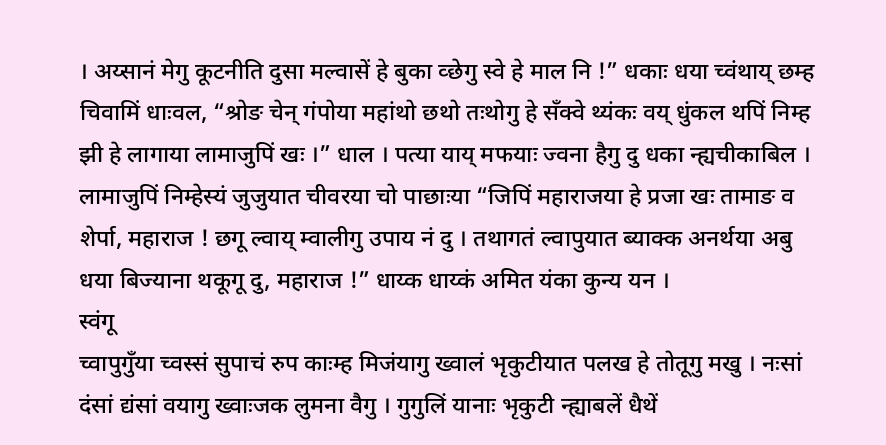। अय्सानं मेगु कूटनीति दुसा मल्वासें हे बुका व्छेगु स्वे हे माल नि !” धकाः धया च्वंथाय् छम्ह चिवामिं धाःवल, “श्रोङ चेन् गंपोया महांथो छथो तःथोगु हे सँक्वे थ्यंकः वय् धुंकल थपिं निम्ह झी हे लागाया लामाजुपिं खः ।” धाल । पत्या याय् मफयाः ज्वना हैगु दु धका न्ह्यचीकाबिल । लामाजुपिं निम्हेस्यं जुजुयात चीवरया चो पाछाःया “जिपिं महाराजया हे प्रजा खः तामाङ व शेर्पा, महाराज ! छगू ल्वाय् म्वालीगु उपाय नं दु । तथागतं ल्वापुयात ब्याक्क अनर्थया अबु धया बिज्याना थकूगू दु, महाराज !” धाय्क धाय्कं अमित यंका कुन्य यन ।
स्वंगू
च्वापुगुँया च्वस्सं सुपाचं रुप काःम्ह मिजंयागु ख्वालं भृकुटीयात पलख हे तोतूगु मखु । नःसां दंसां द्यंसां वयागु ख्वाःजक लुमना वैगु । गुगुलिं यानाः भृकुटी न्ह्याबलें धैथें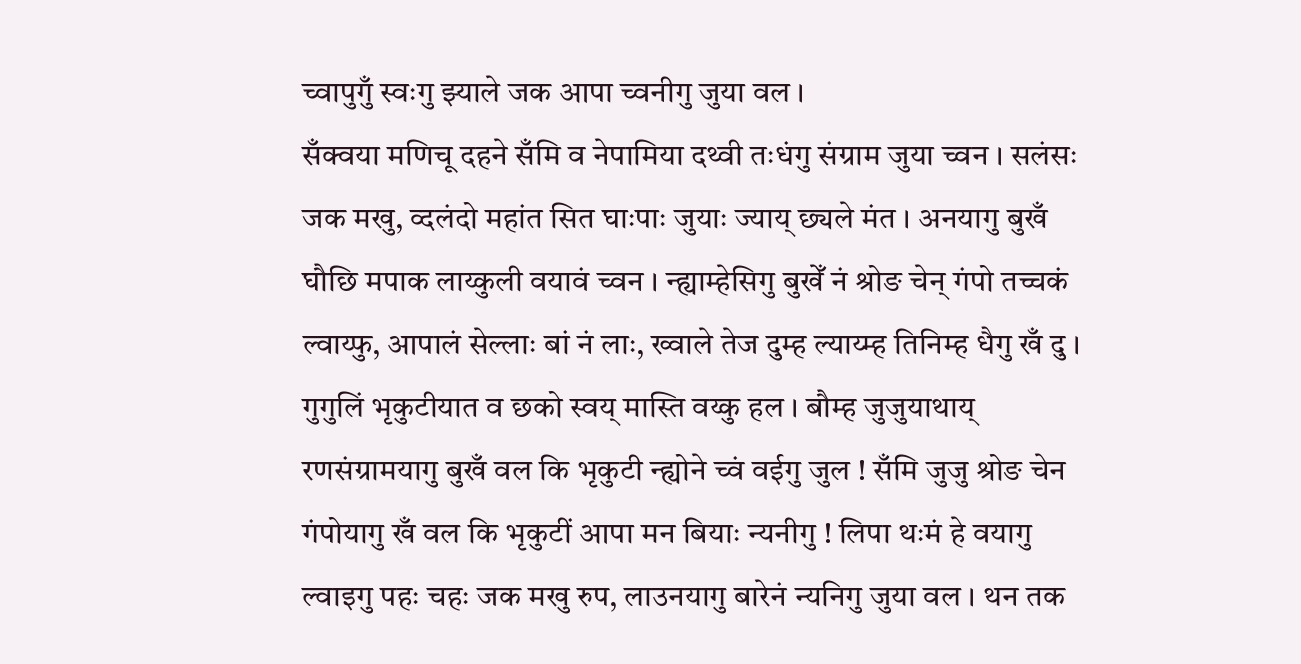च्वापुगुँ स्वःगु झ्याले जक आपा च्वनीगु जुया वल ।
सँक्वया मणिचू दहने सँमि व नेपामिया दथ्वी तःधंगु संग्राम जुया च्वन । सलंसः जक मखु, व्दलंदो महांत सित घाःपाः जुयाः ज्याय् छ्यले मंत । अनयागु बुखँ घौछि मपाक लाय्कुली वयावं च्वन । न्ह्याम्हेसिगु बुखेँ नं श्रोङ चेन् गंपो तच्चकं ल्वाय्फु, आपालं सेल्लाः बां नं लाः, ख्वाले तेज दुम्ह ल्याय्म्ह तिनिम्ह धैगु खँ दु । गुगुलिं भृकुटीयात व छको स्वय् मास्ति वय्कु हल । बौम्ह जुजुयाथाय्
रणसंग्रामयागु बुखँ वल कि भृकुटी न्ह्योने च्वं वईगु जुल ! सँमि जुजु श्रोङ चेन गंपोयागु खँ वल कि भृकुटीं आपा मन बियाः न्यनीगु ! लिपा थःमं हे वयागु ल्वाइगु पहः चहः जक मखु रुप, लाउनयागु बारेनं न्यनिगु जुया वल । थन तक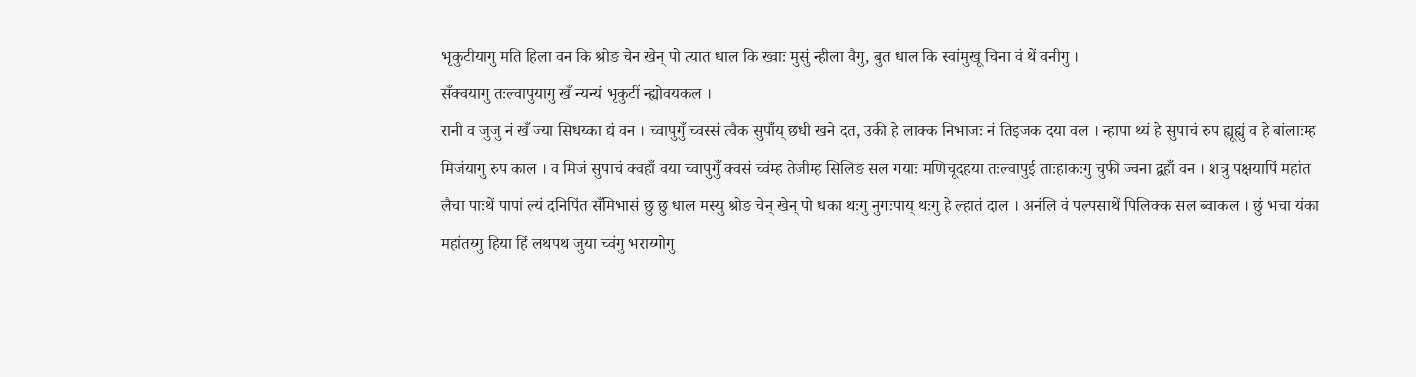भृकुटीयागु मति हिला वन कि श्रोङ चेन खेन् पो त्यात धाल कि ख्वाः मुसुं न्हीला वैगु, बुत धाल कि स्वांमुखू चिना वं थें वनीगु ।
सँक्वयागु तःल्वापुयागु खँ न्यन्यं भृकुटीं न्ह्योवयकल ।
रानी व जुजु नं खँ ज्या सिधय्का द्यं वन । च्वापुगुँ च्वस्सं त्वैक सुपाँय् छधी खने दत, उकी हे लाक्क निभाजः नं तिइजक दया वल । न्हापा थ्यं हे सुपाचं रुप ह्यूह्युं व हे बांलाःम्ह मिजंयागु रुप काल । व मिजं सुपाचं क्वहाँ वया च्वापुगुँ क्वसं च्वंम्ह तेजीम्ह सिलिङ सल गयाः मणिचूदहया तःल्वापुई ताःहाकःगु चुफी ज्वना द्वहाँ वन । शत्रु पक्षयापिं महांत लैचा पाःथें पापां ल्यं दनिपिंत सँमिभासं छु छु धाल मस्यु श्रोङ चेन् खेन् पो धका थःगु नुगःपाय् थःगु हे ल्हातं दाल । अनंलि वं पल्पसाथें पिलिक्क सल ब्वाकल । छुं भचा यंका महांतय्गु हिया हिं लथपथ जुया च्वंगु भराय्गोगु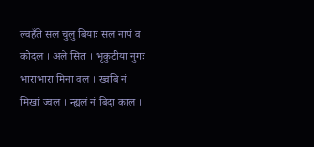ल्वहँते सल चुलु बियाः सल नापं व कोदल । अले सित । भृकुटीया नुगः भाराभारा मिना वल । ख्वबि नं मिखां ज्वल । न्ह्यलं नं बिदा काल ।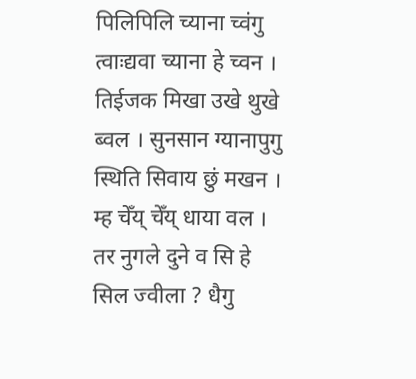पिलिपिलि च्याना च्वंगु त्वाःद्यवा च्याना हे च्वन । तिईजक मिखा उखे थुखे ब्वल । सुनसान ग्यानापुगु स्थिति सिवाय छुं मखन । म्ह चेँय् चेँय् धाया वल । तर नुगले दुने व सि हे सिल ज्वीला ? धैगु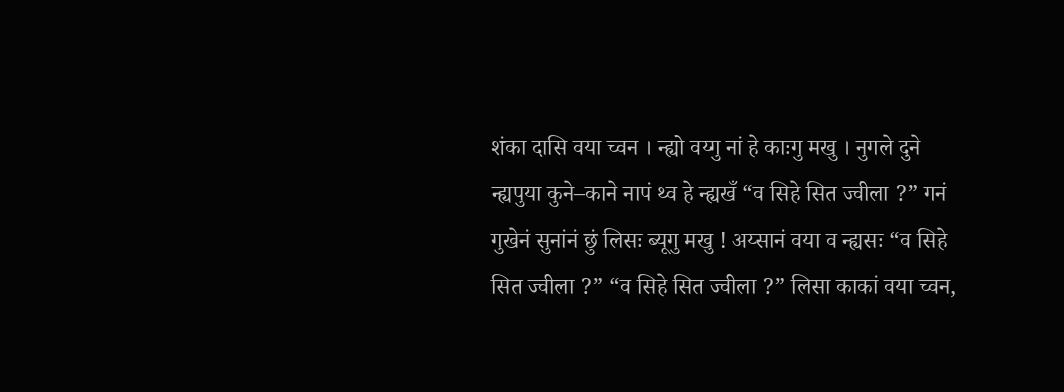शंका दासि वया च्वन । न्ह्यो वय्गु नां हे काःगु मखु । नुगले दुने न्ह्यपुया कुने–काने नापं थ्व हे न्ह्यखँ “व सिहे सित ज्वीला ?” गनं गुखेनं सुनांनं छुं लिसः ब्यूगु मखु ! अय्सानं वया व न्ह्यसः “व सिहे सित ज्वीला ?” “व सिहे सित ज्वीला ?” लिसा काकां वया च्वन,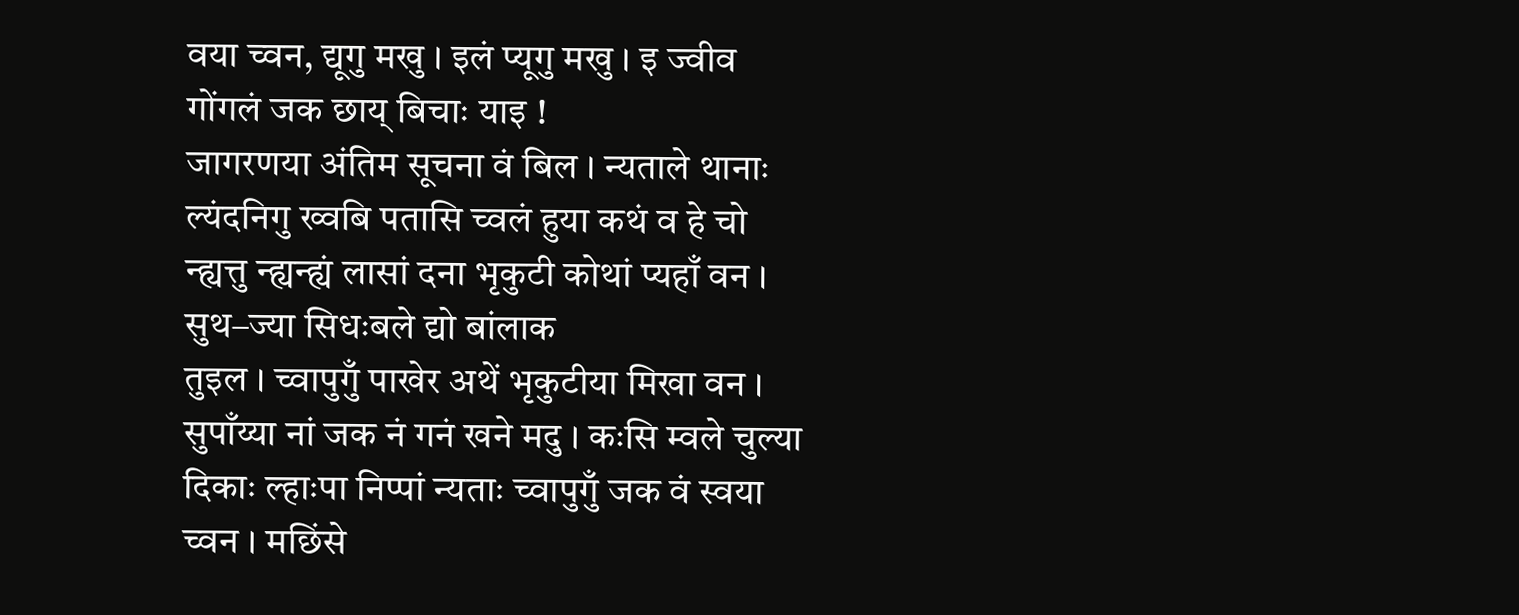वया च्वन, द्यूगु मखु । इलं प्यूगु मखु । इ ज्वीव गोंगलं जक छाय् बिचाः याइ !
जागरणया अंतिम सूचना वं बिल । न्यताले थानाः ल्यंदनिगु ख्वबि पतासि च्वलं हुया कथं व हे चो न्ह्यत्तु न्ह्यन्ह्यं लासां दना भृकुटी कोथां प्यहाँ वन । सुथ–ज्या सिधःबले द्यो बांलाक
तुइल । च्वापुगुँ पाखेर अथें भृकुटीया मिखा वन । सुपाँय्या नां जक नं गनं खने मदु । कःसि म्वले चुल्या दिकाः ल्हाःपा निप्पां न्यताः च्वापुगुँ जक वं स्वया च्वन । मछिंसे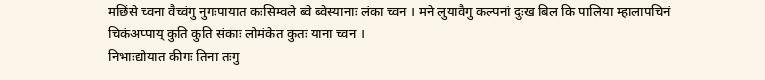मछिंसे च्वना वैच्वंगु नुगःपायात कःसिम्वले ब्वे ब्वेस्यानाः लंका च्वन । मने लुयावैगु कल्पनां दुःख बिल कि पालिया म्हालापचिनं चिकंअप्पाय् कुति कुति संकाः लोमंकेत कुतः याना च्वन ।
निभाःद्योयात कीगः तिना तःगु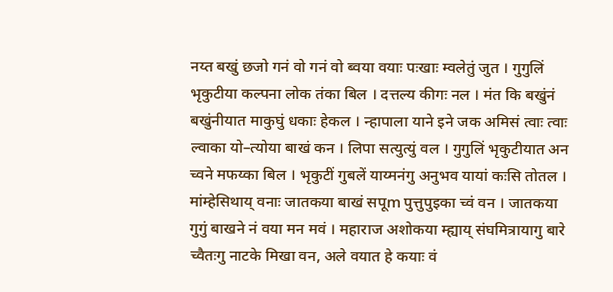नय्त बखुं छजो गनं वो गनं वो ब्वया वयाः पःखाः म्वलेतुं जुत । गुगुलिं भृकुटीया कल्पना लोक तंका बिल । दत्तल्य कीगः नल । मंत कि बखुंनं बखुंनीयात माकुघुं धकाः हेकल । न्हापाला याने इने जक अमिसं त्वाः त्वाः ल्वाका यो–त्योया बाखं कन । लिपा सत्युत्युं वल । गुगुलिं भृकुटीयात अन च्वने मफय्का बिल । भृकुटीं गुबलें याय्मनंगु अनुभव यायां कःसि तोतल । मांम्हेसिथाय् वनाः जातकया बाखं सपूm पुत्तुपुइका च्वं वन । जातकया गुगुं बाखने नं वया मन मवं । महाराज अशोकया म्ह्याय् संघमित्रायागु बारे च्वैतःगु नाटके मिखा वन, अले वयात हे कयाः वं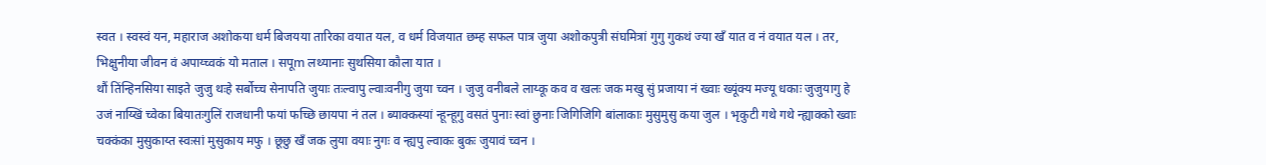स्वत । स्वस्वं यन, महाराज अशोकया धर्म बिजयया तारिका वयात यल, व धर्म विजयात छम्ह सफल पात्र जुया अशोकपुत्री संघमित्रां गुगु गुकथं ज्या खँ यात व नं वयात यल । तर, भिक्षुनीया जीवन वं अपाय्च्वकं यो मताल । सपूm लथ्यानाः सुथसिया कौला यात ।
थौं तिंन्हिनसिया साइते जुजु थःहे सर्बोच्च सेनापति जुयाः तःल्वापु ल्वाःवनीगु जुया च्वन । जुजु वनीबले लाय्कू कव व खलः जक मखु सुं प्रजाया नं ख्वाः ख्यूंक्य मज्यू धकाः जुजुयागु हे उजं नाय्खिं च्वेका बियातःगुलिं राजधानी फयां फच्छि छायपा नं तल । ब्याक्कस्यां न्हून्हूगु वसतं पुनाः स्वां छुनाः जिगिजिगि बांलाकाः मुसुमुसु कया जुल । भृकुटी गथे गथे न्ह्याक्को ख्वाः चक्कंका मुसुकाय्त स्वःसां मुसुकाय मफु । छूछु खँ जक लुया वयाः नुगः व न्ह्यपु ल्वाकः बुकः जुयावं च्वन ।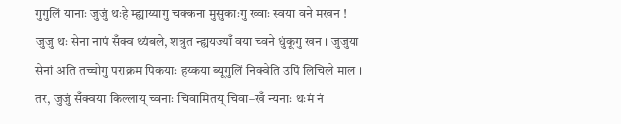गुगुलिं यानाः जुजुं थःहे म्ह्याय्यागु चक्कना मुसुकाःगु ख्वाः स्वया वने मखन !
जुजु थः सेना नापं सँक्व थ्यंबले, शत्रुत न्ह्ययज्याँ वया च्वने धुंकूगु खन । जुजुया सेनां अति तच्चोगु पराक्रम पिकयाः हय्कया ब्यूगुलिं निक्वेति उपिं लिचिले माल । तर, जुजुं सँक्वया किल्लाय् च्वनाः चिवामितय् चिवा–खँ न्यनाः थःमं नं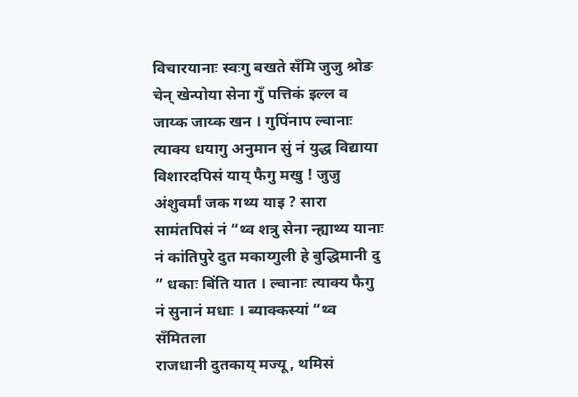विचारयानाः स्वःगु बखते सँमि जुजु श्रोङ चेन् खेन्पोया सेना गुँ पत्तिकं इल्ल व जाय्क जाय्क खन । गुपिंनाप ल्वानाः त्याक्य धयागु अनुमान सुं नं युद्ध विद्याया विशारदपिसं याय् फैगु मखु ! जुजु अंशुवर्मां जक गथ्य याइ ? सारा सामंतपिसं नं “थ्व शत्रु सेना न्ह्याथ्य यानाः नं कांतिपुरे दुत मकाय्गुली हे बुद्धिमानी दु ” धकाः बिंति यात । ल्वानाः त्याक्य फैगु नं सुनानं मधाः । ब्याक्कस्यां “थ्व सँमितला
राजधानी दुतकाय् मज्यू, थमिसं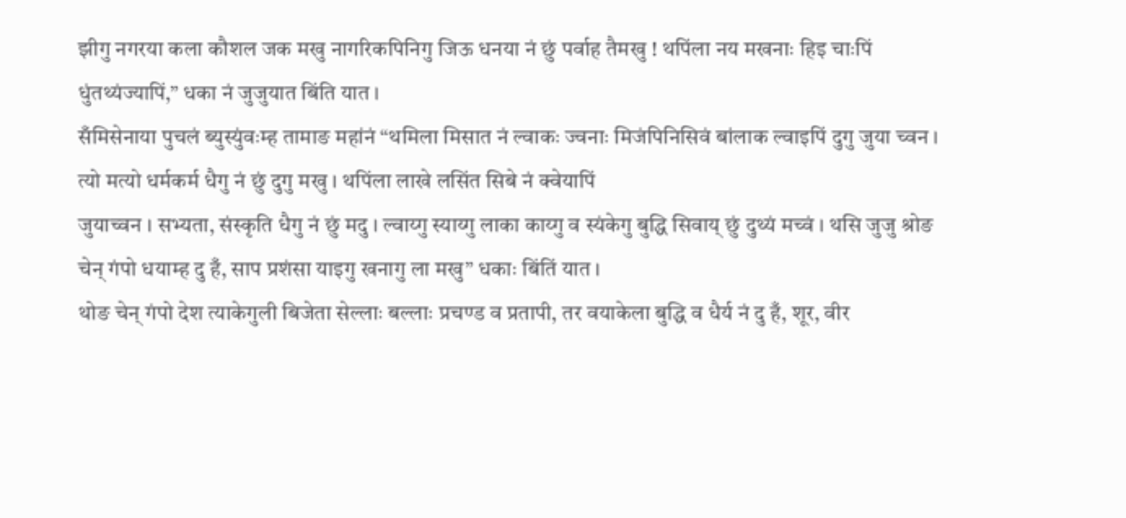झीगु नगरया कला कौशल जक मखु नागरिकपिनिगु जिऊ धनया नं छुं पर्वाह तैमखु ! थपिंला नय मखनाः हिइ चाःपिं धुंतथ्यंज्यापिं,” धका नं जुजुयात बिंति यात ।
सँमिसेनाया पुचलं ब्युस्युंवःम्ह तामाङ महांनं “थमिला मिसात नं ल्वाकः ज्वनाः मिजंपिनिसिवं बांलाक ल्वाइपिं दुगु जुया च्वन । त्यो मत्यो धर्मकर्म धैगु नं छुं दुगु मखु । थपिंला लाखे लसिंत सिबे नं क्वेयापिं
जुयाच्वन । सभ्यता, संस्कृति धैगु नं छुं मदु । ल्वाय्गु स्याय्गु लाका काय्गु व स्यंकेगु बुद्धि सिवाय् छुं दुथ्यं मच्वं । थसि जुजु श्रोङ चेन् गंपो धयाम्ह दु हँ, साप प्रशंसा याइगु खनागु ला मखु” धकाः बिंतिं यात ।
थोङ चेन् गंपो देश त्याकेगुली बिजेता सेल्लाः बल्लाः प्रचण्ड व प्रतापी, तर वयाकेला बुद्धि व धैर्य नं दु हँ, शूर, वीर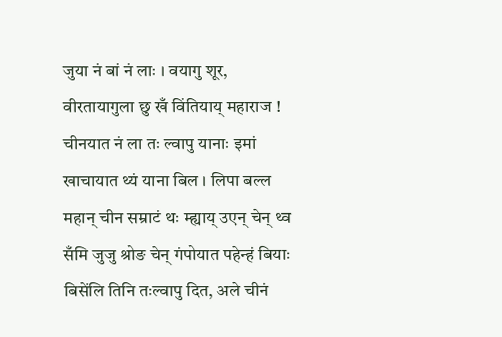जुया नं बां नं लाः । वयागु शूर, वीरतायागुला छु खँ विंतियाय् महाराज ! चीनयात नं ला तः ल्वापु यानाः इमां खाचायात थ्यं याना बिल । लिपा बल्ल महान् चीन सम्राटं थः म्ह्याय् उएन् चेन् थ्व सँमि जुजु श्रोङ चेन् गंपोयात पहेन्हं बियाः बिसेंलि तिनि तःल्वापु दित, अले चीनं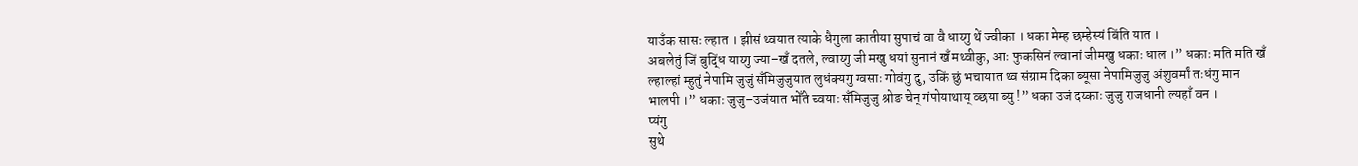याउँक सासः ल्हात । झीसं थ्वयात त्याके धैगुला कातीया सुपाचं वा वै धाय्गु थें ज्वीका । धका मेम्ह छम्हेस्यं बिंति यात ।
अबलेतुं जिं बुद्धिं याय्गु ज्या–खँ दतले, ल्वाय्गु जी मखु धयां सुनानं खँ मथ्वीकु, आः फुकसिनं ल्वानां जीमखु धकाः धाल ।” धकाः मति मति खँ ल्हाल्हां म्हुतुं नेपामि जुजुं सँमिजुजुयात लुधंक्यगु ग्वसाः गोवंगु दु, उकिं छुं भचायात थ्व संग्राम दिका ब्यूसा नेपामिजुजु अंशुवर्मां तःधंगु मान भालपी ।” धकाः जुजु–उजंयात भोँते च्वयाः सँमिजुजु श्रोङ चेन् गंपोयाथाय् व्छया ब्यु !” धका उजं दय्काः जुजु राजधानी ल्यहाँ वन ।
प्यंगु
सुथे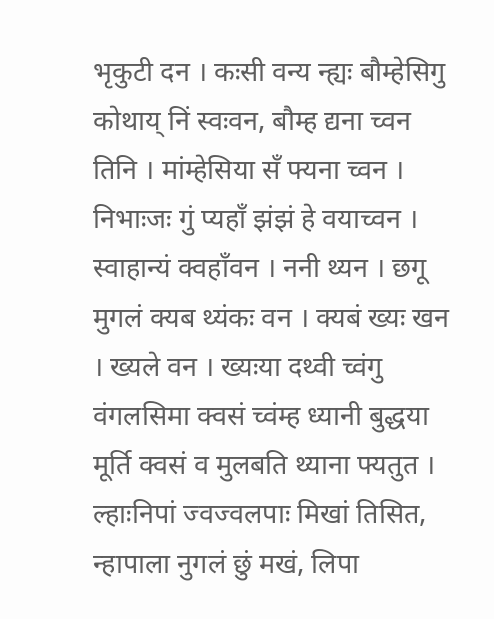भृकुटी दन । कःसी वन्य न्ह्यः बौम्हेसिगु कोथाय् निं स्वःवन, बौम्ह द्यना च्वन तिनि । मांम्हेसिया सँ फ्यना च्वन । निभाःजः गुं प्यहाँ झंझं हे वयाच्वन । स्वाहान्यं क्वहाँवन । ननी थ्यन । छगू मुगलं क्यब थ्यंकः वन । क्यबं ख्यः खन । ख्यले वन । ख्यःया दथ्वी च्वंगु वंगलसिमा क्वसं च्वंम्ह ध्यानी बुद्धया मूर्ति क्वसं व मुलबति थ्याना फ्यतुत । ल्हाःनिपां ज्वज्वलपाः मिखां तिसित, न्हापाला नुगलं छुं मखं, लिपा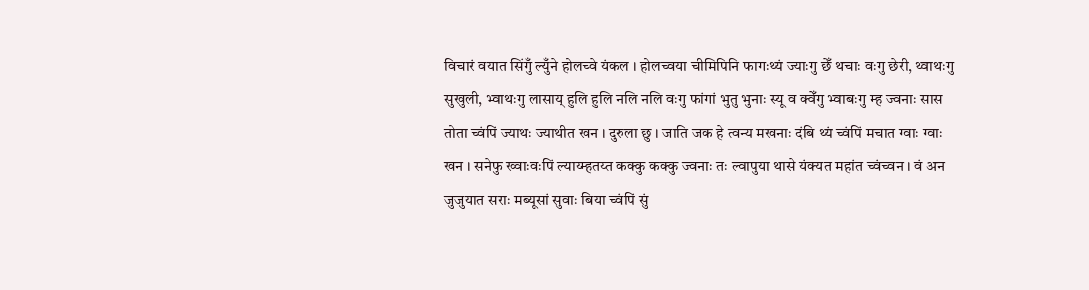विचारं वयात सिंगुँ ल्युँने होलच्वे यंकल । होलच्वया चीमिपिनि फागःथ्यं ज्याःगु छेँ थचाः वःगु छेरी, थ्वाथःगु सुखुली, भ्वाथःगु लासाय् हुलि हुलि नलि नलि वःगु फांगां भुतु भुनाः स्यू व क्वेँगु भ्वाबःगु म्ह ज्वनाः सास तोता च्वंपिं ज्याथः ज्याथीत खन । दुरुला छु । जाति जक हे त्वन्य मखनाः दंबि थ्यं च्वंपिं मचात ग्वाः ग्वाः खन । सनेफु ख्वाःवःपिं ल्याय्म्हतय्त कक्कु कक्कु ज्वनाः तः ल्वापुया थासे यंक्यत महांत च्वंच्वन । वं अन जुजुयात सराः मब्यूसां सुवाः बिया च्वंपिं सुं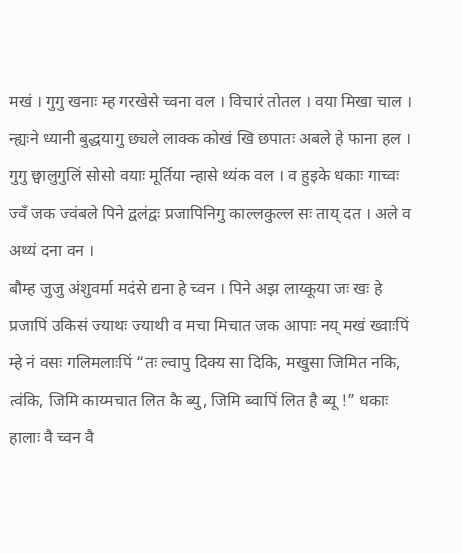मखं । गुगु खनाः म्ह गरखेसे च्वना वल । विचारं तोतल । वया मिखा चाल । न्ह्यःने ध्यानी बुद्धयागु छ्यले लाक्क कोखं खि छपातः अबले हे फाना हल । गुगु छ्वालुगुलिं सोसो वयाः मूर्तिया न्हासे थ्यंक वल । व हुइके धकाः गाच्वः ज्वँ जक ज्वंबले पिने द्वलंद्वः प्रजापिनिगु काल्लकुल्ल सः ताय् दत । अले व अथ्यं दना वन ।
बौम्ह जुजु अंशुवर्मा मदंसे द्यना हे च्वन । पिने अझ लाय्कूया जः खः हे प्रजापिं उकिसं ज्याथः ज्याथी व मचा मिचात जक आपाः नय् मखं ख्वाःपिं म्हे नं वसः गलिमलाःपिं “तः ल्वापु दिक्य सा दिकि, मखुसा जिमित नकि, त्वंकि, जिमि काय्मचात लित कै ब्यु, जिमि ब्वापिं लित है ब्यू !” धकाः हालाः वै च्वन वै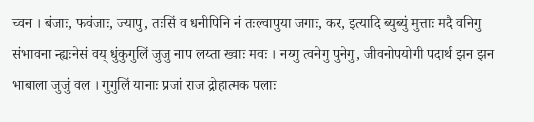च्वन । बंजाः, फवंजाः, ज्यापु, तःसिं व धनीपिनि नं तःल्वापुया जगाः, कर, इत्यादि ब्युब्युं मुत्ताः मदै वनिगु संभावना न्ह्यःनेसं वय् धुंकुगुलिं जुजु नाप लय्ता ख्वाः मवः । नय्गु त्वनेगु पुनेगु, जीवनोपयोगी पदार्थ झन झन भाबाला जुजुं वल । गुगुलिं यानाः प्रजां राज द्रोहात्मक पलाः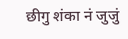छीगु शंका नं जुजुं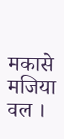मकासे मजिया वल ।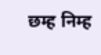छम्ह निम्ह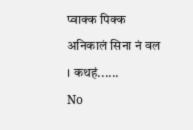प्वाक्क पिक्क अनिकालं सिना नं वल । कथहं......
No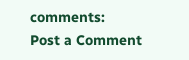comments:
Post a Comment